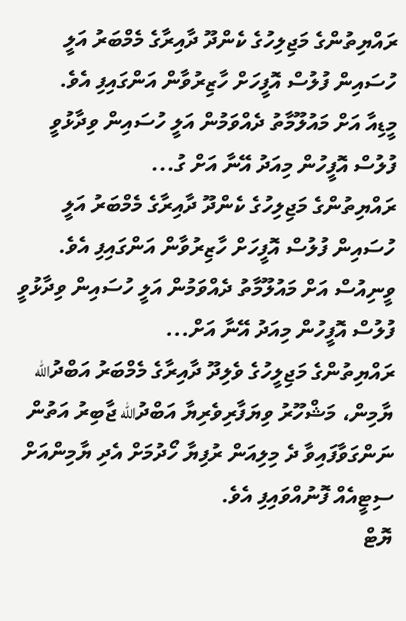ރައްޔިތުންގެ މަޖިލިހުގެ ކެންދޫ ދާއިރާގެ މެމްބަރު އަލީ ހުސައިން ފުލުސް އޮފީހަށް ހާޒިރުވާން އަންގައިފި އެވެ.
މީޑިއާ އަށް މައުލޫމާތު ދެއްވަމުން އަލީ ހުސައިން ވިދާޅުވީ ފުލުސް އޮފީހުން މިއަދު އޭނާ އަށް ގު...
ރައްޔިތުންގެ މަޖިލިހުގެ ކެންދޫ ދާއިރާގެ މެމްބަރު އަލީ ހުސައިން ފުލުސް އޮފީހަށް ހާޒިރުވާން އަންގައިފި އެވެ.
ވީނިއުސް އަށް މައުލޫމާތު ދެއްވަމުން އަލީ ހުސައިން ވިދާޅުވީ ފުލުސް އޮފީހުން މިއަދު އޭނާ އަށް...
ރައްޔިތުންގެ މަޖިލީހުގެ ވެލިދޫ ދާއިރާގެ މެމްބަރު އަބްދުالله ޔާމިން، މަޝްހޫރު ވިޔަފާރިވެރިޔާ އަބްދުالله ޖާބިރު އަތުން ނަންގަވާފައިވާ ދެ މިލިއަން ރުފިޔާ ހޯދުމަށް އެދި ޔާމިންއަށް ސިޓީއެއް ފޮނުއްވައިފި އެވެ.
ޔޮޓް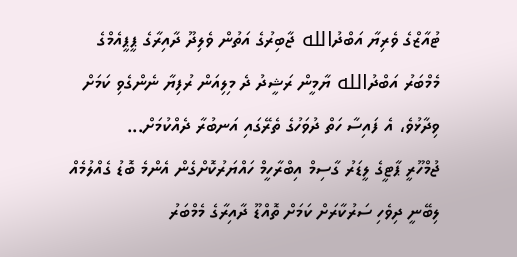ޓުއާޒްގެ ވެރިޔާ އަބްދުالله ޖާބިރުގެ އަތުން ވެލިދޫ ދާއިރާގެ ޕީޕީއެމްގެ މެމްބަރު އަބްދުالله ޔާމީން ރަޝީދު ދެ މިލިއަން ރުފިޔާ ނެންގެވި ކަމަށް ވިދާޅުވެ، އެ ފައިސާ ހަތް ދުވަހުގެ ތެރޭގައި އަނބުރާ ދެއްކުމަށް...
ޖުމްހޫރީ ޕާޓީގެ ލީޑަރު ގާސިމް އިބްރާހީމް ހައްޔަރުކޮށްގެން އެންމެ ބޮޑު ގެއްލުމެއް ލިބޭނީ ދިވެހި ސަރުކާރަށް ކަމަށް ތޮއްޑޫ ދާއިރާގެ މެމްބަރު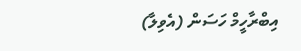އިބްރާހީމް ހަސަން (އެވިލާ)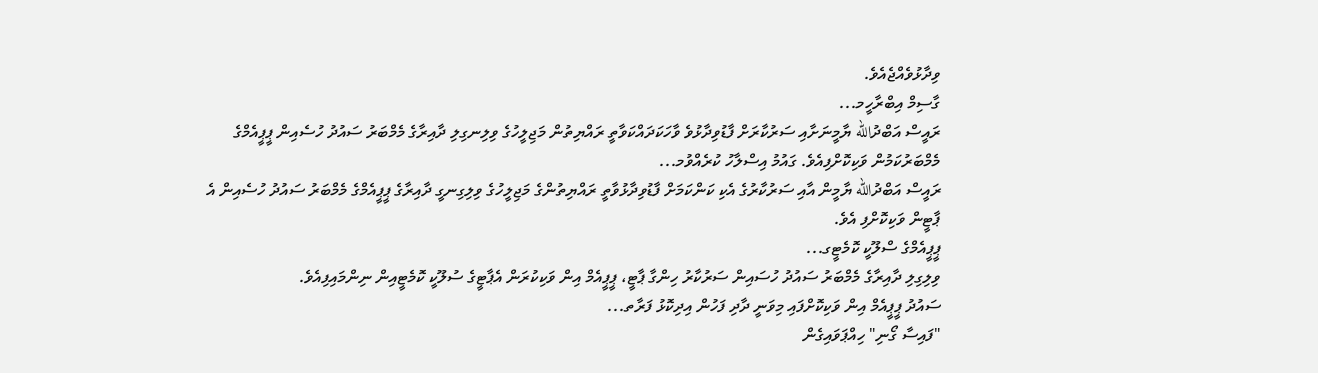ވިދާޅުވެއްޖެއެވެ.
ގާސިމް އިބްރާހީމ...
ރައީސް އަބްދުالله ޔާމީނަށާއި ސަރުކާރަށް ފާޑުވިދާޅުވެ ވާހަކަދައްކަވާތީ ރައްޔިތުން މަޖިލީހުގެ ވިލިނގިލި ދާއިރާގެ މެމްބަރު ސައުދު ހުސެއިން ޕީޕީއެމްގެ މެމްބަރުކަމުން ވަކިކޮށްފިއެވެ. ގައުމު އިސްލާހު ކުރެއްވުމ...
ރައީސް އަބްދުالله ޔާމީން އާއި ސަރުކާރުގެ އެކި ކަންކަމަށް ފާޑުވިދާޅުވާތީ ރައްޔިތުންގެ މަޖިލީހުގެ ވިލިގިނގީ ދާއިރާގެ ޕީޕީއެމްގެ މެމްބަރު ސައުދު ހުސެއިން އެ ޕާޓީން ވަކިކޮށްފި އެވެ.
ޕީޕީއެމްގެ ސްލޫކީ ކޮމެޓީގ...
ވިލިގިލި ދާއިރާގެ މެމްބަރު ސައުދު ހުސައިން ސަރުކާރު ހިންގާ ޕާޓީ، ޕީޕީއެމް އިން ވަކިކުރަން އެޕާޓީގެ ސުލޫކީ ކޮމެޓީއިން ނިންމައިފިއެވެ.
ސައުދު ޕީޕީއެމް އިން ވަކިކޮށްފައި މިވަނީ ދާދި ފަހުން އިދިކޮޅު ފަރާތ...
"ފައިސާ ގޯނި" ހިއްޕަވައިގެން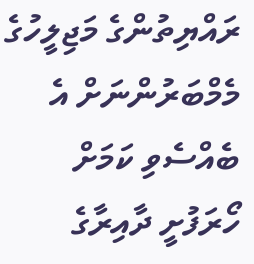ރައްޔިތުންގެ މަޖިލީހުގެ މެމްބަރުންނަށް އެ ބެއްސެވި ކަމަށް ހޯރަފުށީ ދާއިރާގެ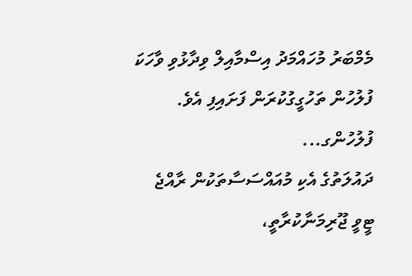މެމްބަރު މުހައްމަދު އިސްމާއިލް ވިދާޅުވި ވާހަކަ ފުލުހުން ތަހުގީގުކުރަން ފަށައިފި އެވެ.
ފުލުހުންގ...
ދައުލަތުގެ އެކި މުއައްސަސާތަކުން ރާއްޖެ ޓީވީ ޖޫރިމަނާކުރާތީ،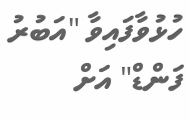ހުޅުވާފައިވާ "އަބުރު ފަންޑް" އަށް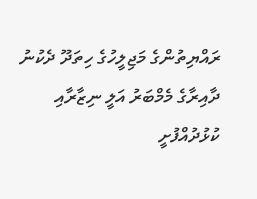ރައްޔިތުންގެ މަޖިލީހުގެ ހިތަދޫ ދެކުނު ދާއިރާގެ މެމްބަރު އަލީ ނިޒާރާއި ކުޅުދުއްފުށީ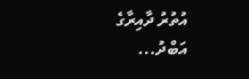އުތުރު ދާއިރާގެ އަބްދު...